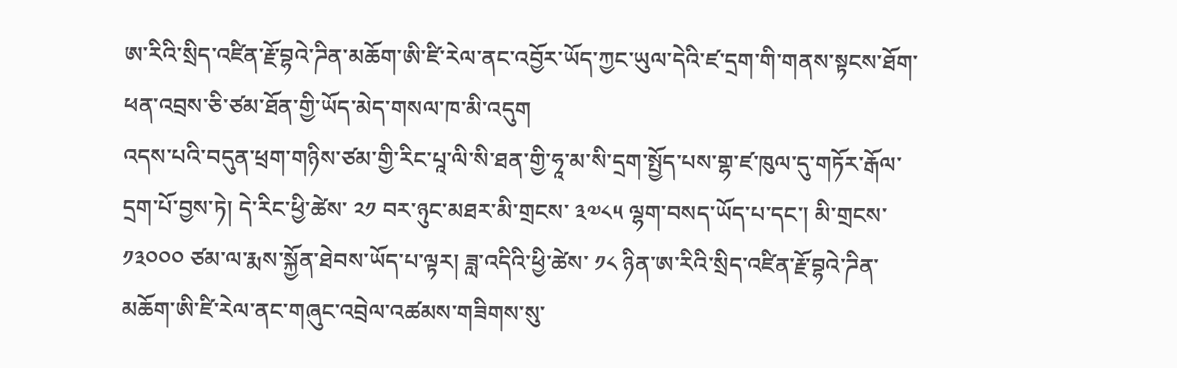ཨ་རིའི་སྲིད་འཛིན་རྗོ་བྷའེ་ཌིན་མཆོག་ཨི་ཛི་རེལ་ནང་འབྱོར་ཡོད་ཀྱང་ཡུལ་དེའི་ཛ་དྲག་གི་གནས་སྟངས་ཐོག་ཕན་འབྲས་ཅི་ཙམ་ཐོན་གྱི་ཡོད་མེད་གསལ་ཁ་མི་འདུག
འདས་པའི་བདུན་ཕྲག་གཉིས་ཙམ་གྱི་རིང་པཱ་ལི་སི་ཐན་གྱི་ཧཱ་མ་སི་དྲག་སྤྱོད་པས་གྷ་ཛ་ཁུལ་དུ་གཏོར་རྒོལ་དྲག་པོ་བྱས་ཏེ། དེ་རིང་ཕྱི་ཚེས་ ༢༡ བར་ཉུང་མཐར་མི་གྲངས་ ༣༧༨༥ ལྷག་བསད་ཡོད་པ་དང་། མི་གྲངས་ ༡༣༠༠༠ ཙམ་ལ་རྨས་སྐྱོན་ཐེབས་ཡོད་པ་ལྟར། ཟླ་འདིའི་ཕྱི་ཚེས་ ༡༨ ཉིན་ཨ་རིའི་སྲིད་འཛིན་རྗོ་བྷའེ་ཌིན་མཆོག་ཨི་ཛི་རེལ་ནང་གཞུང་འབྲེལ་འཚམས་གཟིགས་སུ་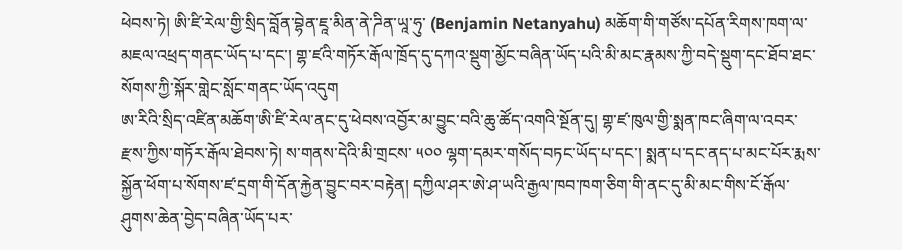ཕེབས་ཏེ། ཨི་ཛི་རེལ་གྱི་སྲིད་བློན་བྷེན་ཇཱ་མིན་ནེ་ཌིན་ཡཱ་ཧུ་ (Benjamin Netanyahu) མཆོག་གི་གཙོས་དཔོན་རིགས་ཁག་ལ་མཇལ་འཕྲད་གནང་ཡོད་པ་དང་། གྷ་ཛའི་གཏོར་རྒོལ་ཁྲོད་དུ་དཀའ་སྡུག་མྱོང་བཞིན་ཡོད་པའི་མི་མང་རྣམས་ཀྱི་བདེ་སྡུག་དང་ཐོབ་ཐང་སོགས་ཀྱི་སྐོར་གླེང་སློང་གནང་ཡོད་འདུག
ཨ་རིའི་སྲིད་འཛིན་མཆོག་ཨི་ཛི་རེལ་ནང་དུ་ཕེབས་འབྱོར་མ་བྱུང་བའི་ཆུ་ཚོད་འགའི་སྔོན་དུ། གྷ་ཛ་ཁུལ་གྱི་སྨན་ཁང་ཞིག་ལ་འབར་རྫས་ཀྱིས་གཏོར་རྒོལ་ཐེབས་ཏེ། ས་གནས་དེའི་མི་གྲངས་ ༥༠༠ ལྷག་དམར་གསོད་བཏང་ཡོད་པ་དང་། སྨན་པ་དང་ནད་པ་མང་པོར་རྨས་སྐྱོན་ཕོག་པ་སོགས་ཛ་དྲག་གི་དོན་རྐྱེན་བྱུང་བར་བརྟེན། དཀྱིལ་ཤར་ཨེ་ཤ་ཡའི་རྒྱལ་ཁབ་ཁག་ཅིག་གི་ནང་དུ་མི་མང་གིས་ངོ་རྒོལ་ཤུགས་ཆེན་བྱེད་བཞིན་ཡོད་པར་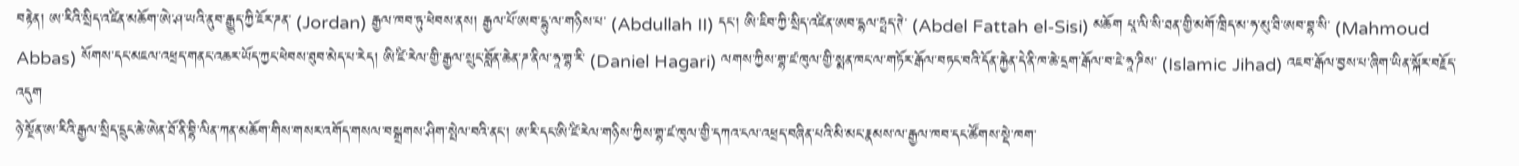བརྟེན། ཨ་རིའི་སྲིད་འཛིན་མཆོག་ཨེ་ཤ་ཡའི་ནུབ་རྒྱུད་ཀྱི་ཇོར་ཌན་ (Jordan) རྒྱལ་ཁབ་ཏུ་ཕེབས་ནས། རྒྱལ་པོ་ཨབ་དྷུ་ལ་གཉིས་པ་ (Abdullah II) དང་། ཨི་ཇིབ་ཀྱི་སྲིད་འཛིན་ཨབ་དྷལ་ཧྤད་ཊེ་ (Abdel Fattah el-Sisi) མཆོག པཱ་ལི་སི་ཐན་གྱི་མགོ་ཁྲིད་མ་ཧ་མུ་ཐི་ཨབ་བྷ་སི་ (Mahmoud Abbas) སོགས་དང་མཇལ་འཕྲད་གནང་འཆར་ཡོད་ཀྱང་ཕེབས་ཐུབ་མེད་པ་རེད། ཨི་ཛི་རེལ་གྱི་རྒྱལ་སྲུང་བློན་ཆེན་ཌ་ནིལ་ཧཱ་གྷ་རི་ (Daniel Hagari) ལགས་ཀྱིས་གྷ་ཛ་ཁུལ་གྱི་སྨན་ཁང་ལ་གཏོར་རྒོལ་བཏང་བའི་དོན་རྐྱེན་དེ་ནི་ཁ་ཆེ་དྲག་རྒོལ་བ་ཇེ་ཧཱ་ཌིས་ (Islamic Jihad) འཇབ་རྒོལ་བྱས་པ་ཞིག་ཡིན་སྐོར་བརྗོད་འདུག
ཉེ་སྔོན་ཨ་རིའི་རྒྱལ་སྲིད་དྲུང་ཆེ་ཨེན་ཐོ་ནི་བྷི་ལིན་ཀན་མཆོག་གིས་གསར་འགོད་གསལ་བསྒྲགས་ཤིག་སྤེལ་བའི་ནང་། ཨ་རི་དང་ཨི་ཛི་རེལ་གཉིས་ཀྱིས་གྷ་ཛ་ཁུལ་གྱི་དཀའ་ངལ་འཕྲད་བཞིན་པའི་མི་མང་རྣམས་ལ་རྒྱལ་ཁབ་དང་ཚོགས་སྡེ་ཁག་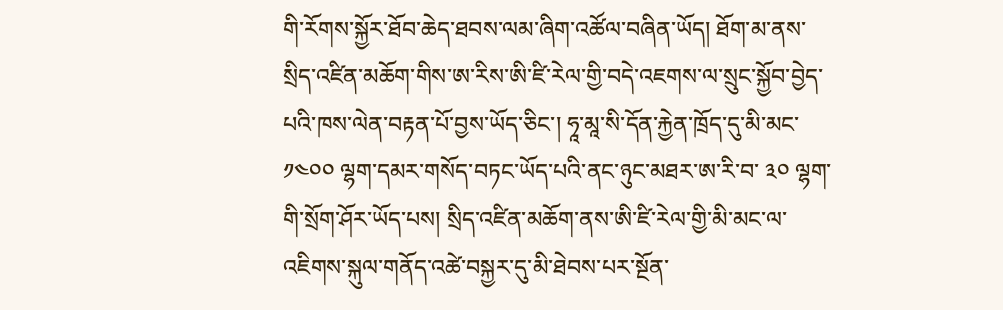གི་རོགས་སྐྱོར་ཐོབ་ཆེད་ཐབས་ལམ་ཞིག་འཚོལ་བཞིན་ཡོད། ཐོག་མ་ནས་སྲིད་འཛིན་མཆོག་གིས་ཨ་རིས་ཨི་ཛི་རེལ་གྱི་བདེ་འཇགས་ལ་སྲུང་སྐྱོབ་བྱེད་པའི་ཁས་ལེན་བརྟན་པོ་བྱས་ཡོད་ཅིང་། ཧཱ་མཱ་སི་དོན་རྐྱེན་ཁྲོད་དུ་མི་མང་ ༡༤༠༠ ལྷག་དམར་གསོད་བཏང་ཡོད་པའི་ནང་ཉུང་མཐར་ཨ་རི་བ་ ༣༠ ལྷག་གི་སྲོག་ཤོར་ཡོད་པས། སྲིད་འཛིན་མཆོག་ནས་ཨི་ཛི་རེལ་གྱི་མི་མང་ལ་འཇིགས་སྐུལ་གནོད་འཚེ་བསྐྱར་དུ་མི་ཐེབས་པར་སྔོན་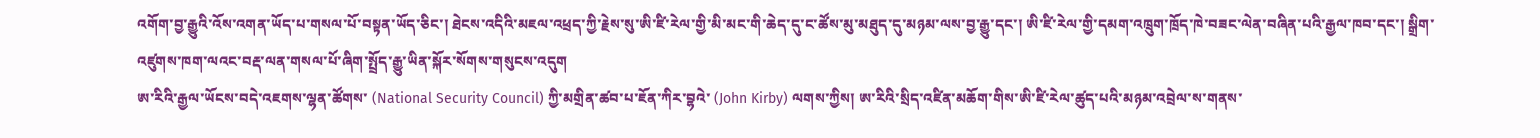འགོག་བྱ་རྒྱུའི་འོས་འགན་ཡོད་པ་གསལ་པོ་བསྟན་ཡོད་ཅིང་། ཐེངས་འདིའི་མཇལ་འཕྲད་ཀྱི་རྗེས་སུ་ཨི་ཛི་རེལ་གྱི་མི་མང་གི་ཆེད་དུ་ང་ཚོས་མུ་མཐུད་དུ་མཉམ་ལས་བྱ་རྒྱུ་དང་། ཨི་ཛི་རེལ་གྱི་དམག་འཁྲུག་ཁྲོད་ཁེ་བཟང་ལེན་བཞིན་པའི་རྒྱལ་ཁབ་དང་། སྒྲིག་འཛུགས་ཁག་ལའང་བརྡ་ལན་གསལ་པོ་ཞིག་སྤྲོད་རྒྱུ་ཡིན་སྐོར་སོགས་གསུངས་འདུག
ཨ་རིའི་རྒྱལ་ཡོངས་བདེ་འཇགས་ལྷན་ཚོགས་ (National Security Council) ཀྱི་མགྲིན་ཚབ་པ་ཇོན་ཀིར་བྷའེ་ (John Kirby) ལགས་ཀྱིས། ཨ་རིའི་སྲིད་འཛིན་མཆོག་གིས་ཨི་ཛི་རེལ་ཚུད་པའི་མཉམ་འབྲེལ་ས་གནས་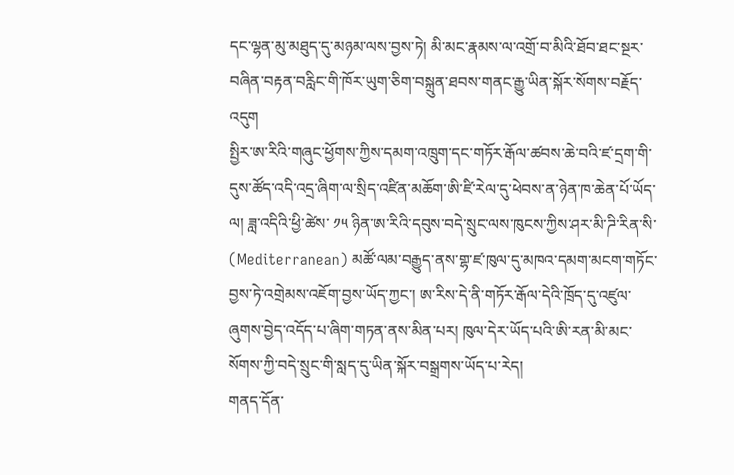དང་ལྷན་མུ་མཐུད་དུ་མཉམ་ལས་བྱས་ཏེ། མི་མང་རྣམས་ལ་འགྲོ་བ་མིའི་ཐོབ་ཐང་སྔར་བཞིན་བརྟན་བརླིང་གི་ཁོར་ཡུག་ཅིག་བསྐྲུན་ཐབས་གནང་རྒྱུ་ཡིན་སྐོར་སོགས་བརྗོད་འདུག
སྤྱིར་ཨ་རིའི་གཞུང་ཕྱོགས་ཀྱིས་དམག་འཁྲུག་དང་གཏོར་རྒོལ་ཚབས་ཆེ་བའི་ཛ་དྲག་གི་དུས་ཚོད་འདི་འདྲ་ཞིག་ལ་སྲིད་འཛིན་མཆོག་ཨི་ཛི་རེལ་དུ་ཕེབས་ན་ཉེན་ཁ་ཆེན་པོ་ཡོད་ལ། ཟླ་འདིའི་ཕྱི་ཚེས་ ༡༥ ཉིན་ཨ་རིའི་དབུས་བདེ་སྲུང་ལས་ཁུངས་ཀྱིས་ཤར་མི་ཌི་རིན་སི་ (Mediterranean) མཚོ་ལམ་བརྒྱུད་ནས་གྷ་ཛ་ཁུལ་དུ་མཁའ་དམག་མངག་གཏོང་བྱས་ཏེ་འགྲེམས་འཇོག་བྱས་ཡོད་ཀྱང་། ཨ་རིས་དེ་ནི་གཏོར་རྒོལ་དེའི་ཁྲོད་དུ་འཛུལ་ཞུགས་བྱེད་འདོད་པ་ཞིག་གཏན་ནས་མིན་པར། ཁུལ་དེར་ཡོད་པའི་ཨི་རན་མི་མང་སོགས་ཀྱི་བདེ་སྲུང་གི་སླད་དུ་ཡིན་སྐོར་བསྒྲགས་ཡོད་པ་རེད།
གནད་དོན་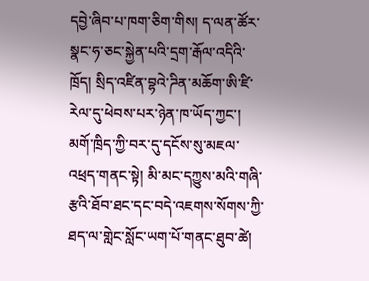དབྱེ་ཞིབ་པ་ཁག་ཅིག་གིས། ད་ལན་ཚོར་སྣང་ཧ་ཅང་སྐྱེན་པའི་དྲག་རྒོལ་འདིའི་ཁྲོད། སྲིད་འཛིན་བྷའེ་ཌིན་མཆོག་ཨི་ཛི་རེལ་དུ་ཕེབས་པར་ཉེན་ཁ་ཡོད་ཀྱང་། མགོ་ཁྲིད་ཀྱི་བར་དུ་དངོས་སུ་མཇལ་འཕྲད་གནང་སྟེ། མི་མང་དཀྱུས་མའི་གཞི་རྩའི་ཐོབ་ཐང་དང་བདེ་འཇགས་སོགས་ཀྱི་ཐད་ལ་གླེང་སློང་ཡག་པོ་གནང་ཐུབ་ཚེ།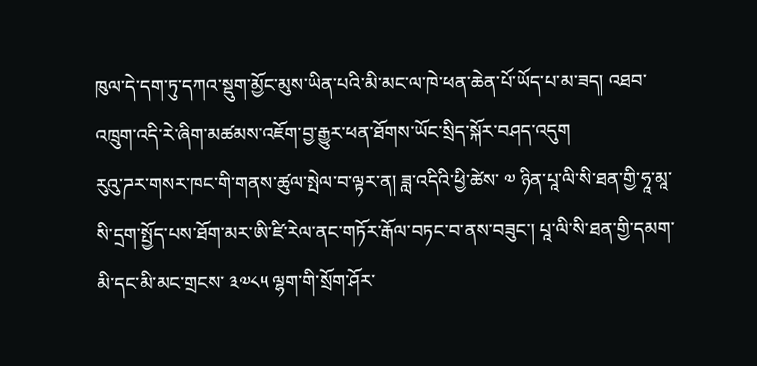ཁུལ་དེ་དག་ཏུ་དཀའ་སྡུག་མྱོང་མུས་ཡིན་པའི་མི་མང་ལ་ཁེ་ཕན་ཆེན་པོ་ཡོད་པ་མ་ཟད། འཐབ་འཁྲུག་འདི་རེ་ཞིག་མཚམས་འཇོག་བྱ་རྒྱུར་ཕན་ཐོགས་ཡོང་སྲིད་སྐོར་བཤད་འདུག
རུའུ་ཌར་གསར་ཁང་གི་གནས་ཚུལ་སྤེལ་བ་ལྟར་ན། ཟླ་འདིའི་ཕྱི་ཚེས་ ༧ ཉིན་པཱ་ལི་སི་ཐན་གྱི་ཧཱ་མཱ་སི་དྲག་སྤྱོད་པས་ཐོག་མར་ཨི་ཛི་རེལ་ནང་གཏོར་རྒོལ་བཏང་བ་ནས་བཟུང་། པཱ་ལི་སི་ཐན་གྱི་དམག་མི་དང་མི་མང་གྲངས་ ༣༧༨༥ ལྷག་གི་སྲོག་ཤོར་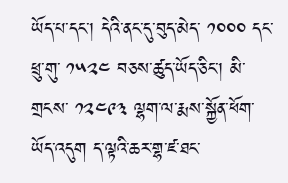ཡོད་པ་དང་། དེའི་ནང་དུ་བུད་མེད་ ༡༠༠༠ དང་ཕྲུ་གུ་ ༡༥༢༤ བཅས་ཚུད་ཡོད་ཅིང་། མི་གྲངས་ ༡༢༤༩༣ ལྷག་ལ་རྨས་སྐྱོན་ཕོག་ཡོད་འདུག ད་ལྟའི་ཆར་གྷ་ཛ་ཐང་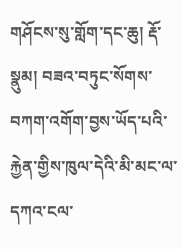གཤོངས་སུ་གློག་དང་ཆུ། རྡོ་སྣུམ། བཟའ་བཏུང་སོགས་བཀག་འགོག་བྱས་ཡོད་པའི་རྐྱེན་གྱིས་ཁུལ་དེའི་མི་མང་ལ་དཀའ་ངལ་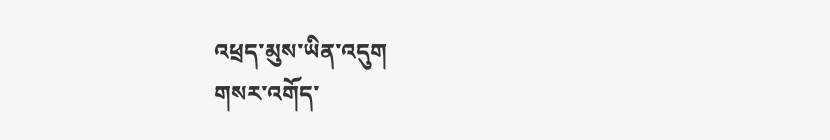འཕྲད་མུས་ཡིན་འདུག
གསར་འགོད་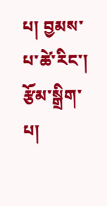པ། བྱམས་པ་ཚེ་རིང་།
རྩོམ་སྒྲིག་པ།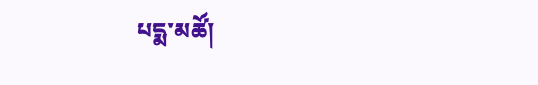པདྨ་མཚོ།